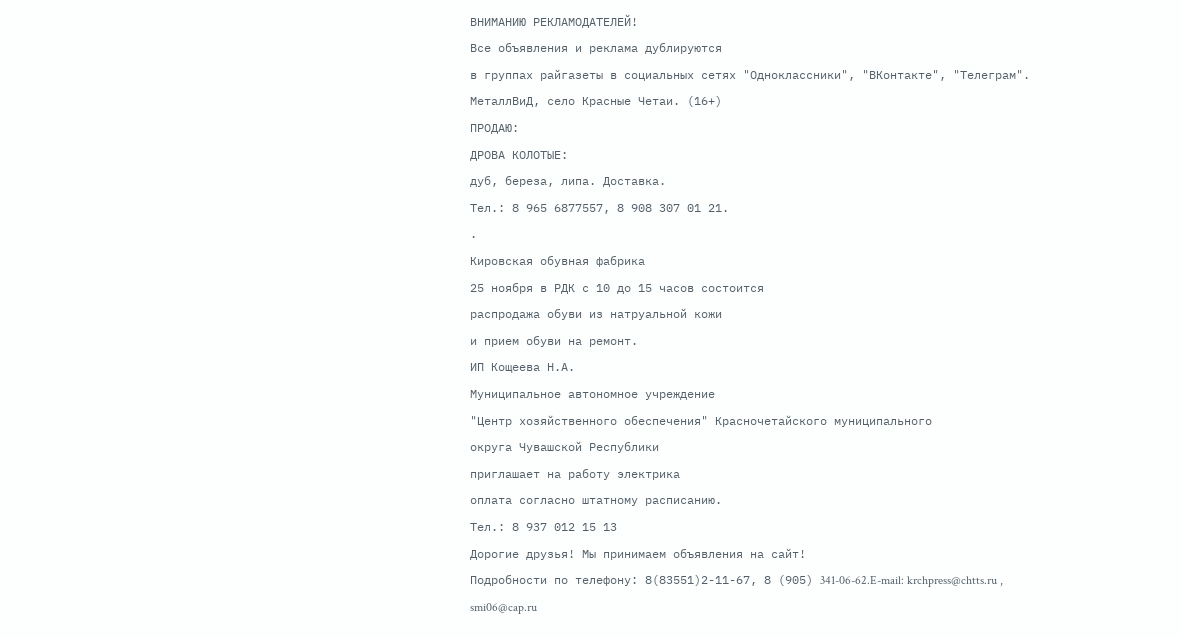ВНИМАНИЮ РЕКЛАМОДАТЕЛЕЙ!
Все объявления и реклама дублируются
в группах райгазеты в социальных сетях "Одноклассники", "ВКонтакте", "Телеграм".
МеталлВиД, село Красные Четаи. (16+)
ПРОДАЮ:
ДРОВА КОЛОТЫЕ:
дуб, береза, липа. Доставка.
Тел.: 8 965 6877557, 8 908 307 01 21.
.
Кировская обувная фабрика
25 ноября в РДК с 10 до 15 часов состоится
распродажа обуви из натруальной кожи
и прием обуви на ремонт.
ИП Кощеева Н.А.
Муниципальное автономное учреждение
"Центр хозяйственного обеспечения" Красночетайского муниципального
округа Чувашской Республики
приглашает на работу электрика
оплата согласно штатному расписанию.
Тел.: 8 937 012 15 13
Дорогие друзья! Мы принимаем объявления на сайт!
Подробности по телефону: 8(83551)2-11-67, 8 (905) 341-06-62.E-mail: krchpress@chtts.ru , smi06@cap.ru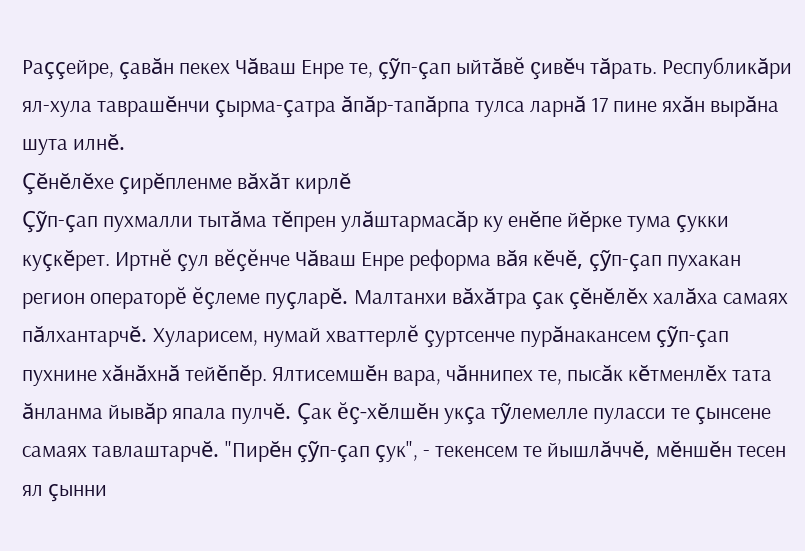Раççейре, çавăн пекех Чăваш Енре те, çỹп-çап ыйтăвĕ çивĕч тăрать. Республикăри ял-хула таврашĕнчи çырма-çатра ăпăр-тапăрпа тулса ларнă 17 пине яхăн вырăна шута илнĕ.
Çĕнĕлĕхе çирĕпленме вăхăт кирлĕ
Çỹп-çап пухмалли тытăма тĕпрен улăштармасăр ку енĕпе йĕрке тума çукки куçкĕрет. Иртнĕ çул вĕçĕнче Чăваш Енре реформа вăя кĕчĕ, çỹп-çап пухакан регион операторĕ ĕçлеме пуçларĕ. Малтанхи вăхăтра çак çĕнĕлĕх халăха самаях пăлхантарчĕ. Хуларисем, нумай хваттерлĕ çуртсенче пурăнакансем çỹп-çап пухнине хăнăхнă тейĕпĕр. Ялтисемшĕн вара, чăннипех те, пысăк кĕтменлĕх тата ăнланма йывăр япала пулчĕ. Çак ĕç-хĕлшĕн укçа тỹлемелле пуласси те çынсене самаях тавлаштарчĕ. "Пирĕн çỹп-çап çук", - текенсем те йышлăччĕ, мĕншĕн тесен ял çынни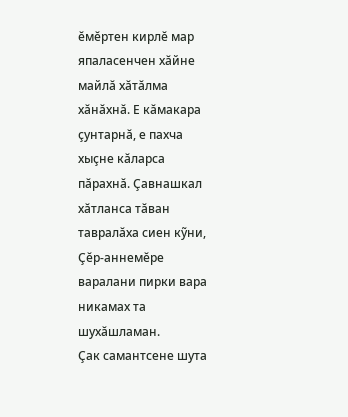ĕмĕртен кирлĕ мар япаласенчен хăйне майлă хăтăлма хăнăхнă. Е кăмакара çунтарнă, е пахча хыçне кăларса пăрахнă. Çавнашкал хăтланса тăван тавралăха сиен кỹни, Çĕр-аннемĕре варалани пирки вара никамах та шухăшламан.
Çак самантсене шута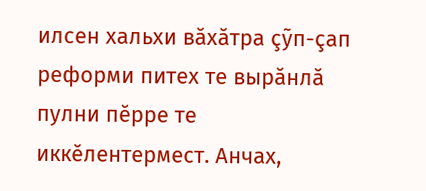илсен хальхи вăхăтра çỹп-çап реформи питех те вырăнлă пулни пĕрре те иккĕлентермест. Анчах,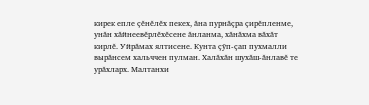кирек епле çĕнĕлĕх пекех, ăна пурнăçра çирĕпленме, унăн хăйнеевĕрлĕхĕсене ăнланма, хăнăхма вăхăт кирлĕ. Уйрăмах ялтисене. Кунта çỹп-çап пухмалли вырăнсем хальччен пулман. Халăхăн шухăш-ăнлавĕ те урăхларх. Малтанхи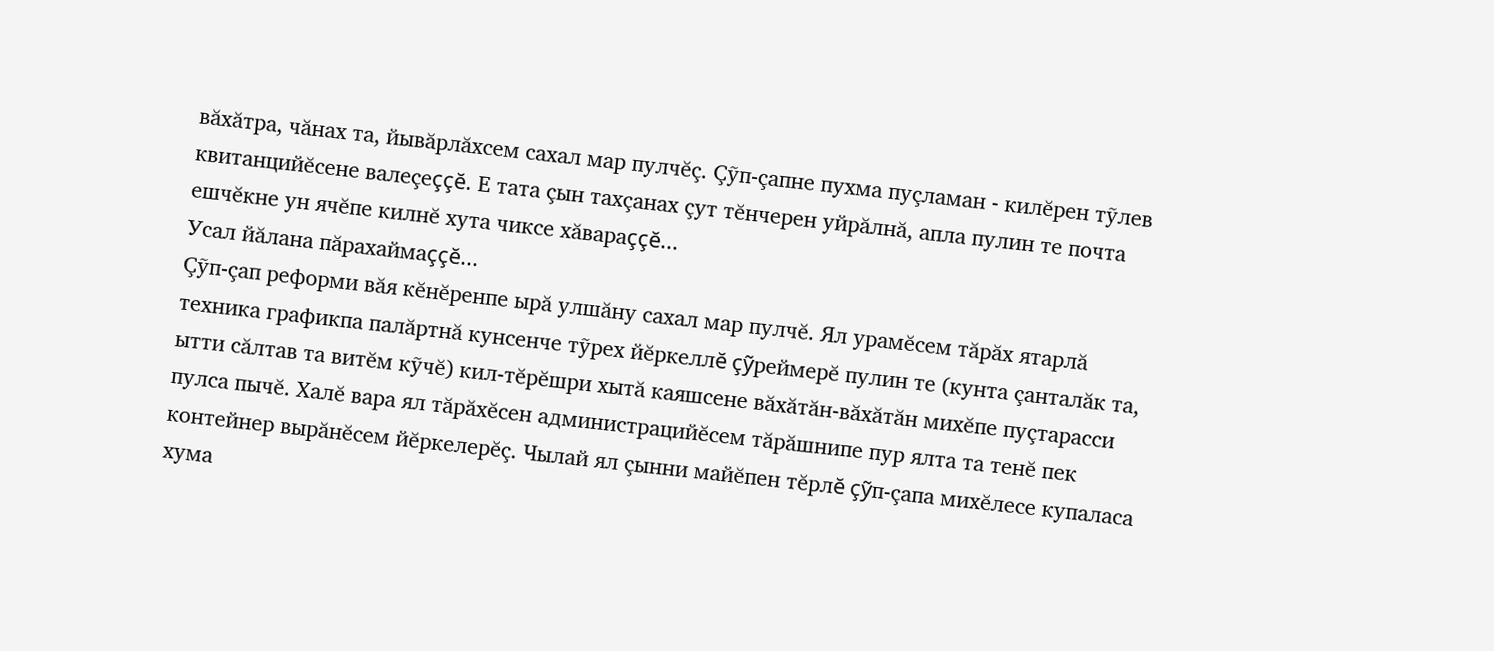вăхăтра, чăнах та, йывăрлăхсем сахал мар пулчĕç. Çỹп-çапне пухма пуçламан - килĕрен тỹлев квитанцийĕсене валеçеççĕ. Е тата çын тахçанах çут тĕнчерен уйрăлнă, апла пулин те почта ешчĕкне ун ячĕпе килнĕ хута чиксе хăвараççĕ...
Усал йăлана пăрахаймаççĕ...
Çỹп-çап реформи вăя кĕнĕренпе ырă улшăну сахал мар пулчĕ. Ял урамĕсем тăрăх ятарлă техника графикпа палăртнă кунсенче тỹрех йĕркеллĕ çỹреймерĕ пулин те (кунта çанталăк та, ытти сăлтав та витĕм кỹчĕ) кил-тĕрĕшри хытă каяшсене вăхăтăн-вăхăтăн михĕпе пуçтарасси пулса пычĕ. Халĕ вара ял тăрăхĕсен администрацийĕсем тăрăшнипе пур ялта та тенĕ пек контейнер вырăнĕсем йĕркелерĕç. Чылай ял çынни майĕпен тĕрлĕ çỹп-çапа михĕлесе купаласа хума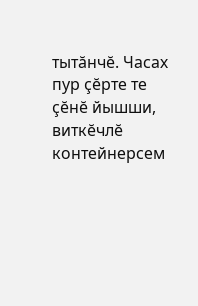тытăнчĕ. Часах пур çĕрте те çĕнĕ йышши, виткĕчлĕ контейнерсем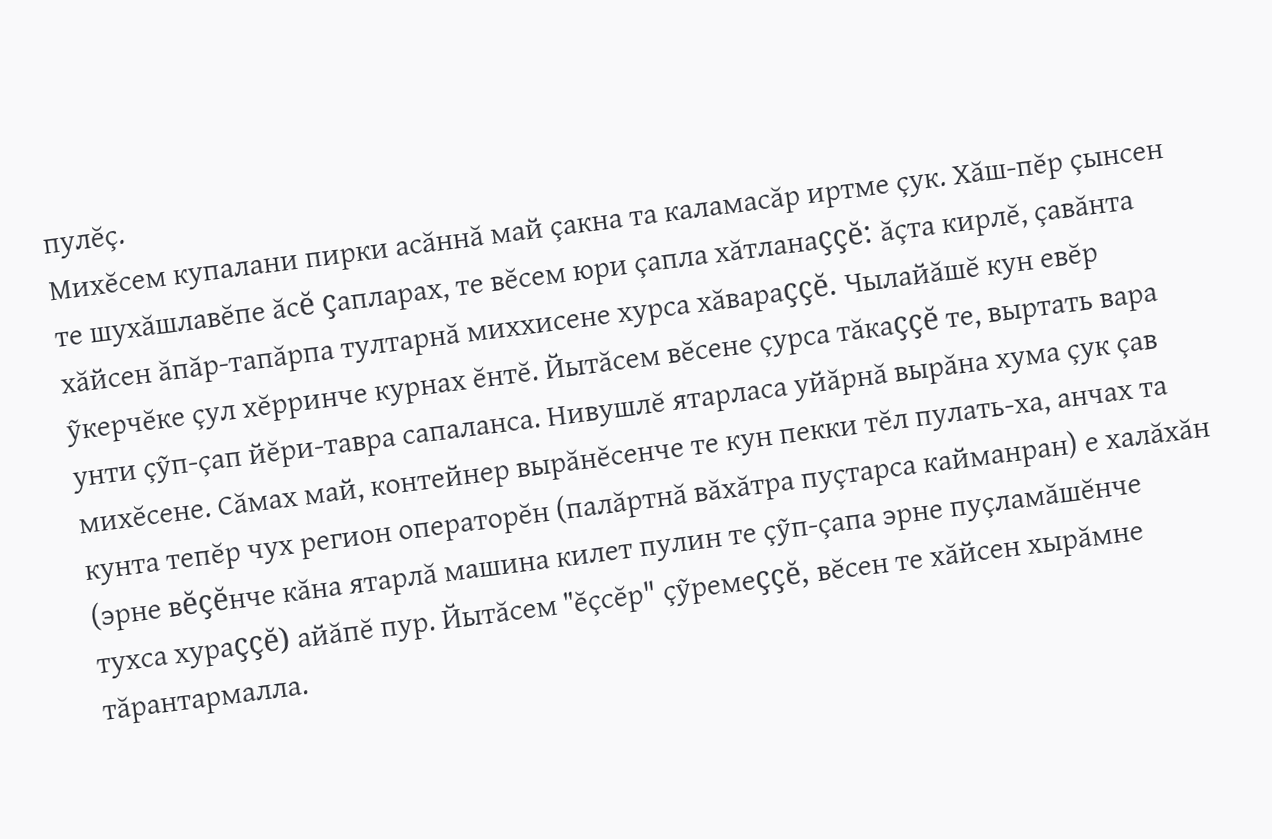пулĕç.
Михĕсем купалани пирки асăннă май çакна та каламасăр иртме çук. Хăш-пĕр çынсен те шухăшлавĕпе ăсĕ çапларах, те вĕсем юри çапла хăтланаççĕ: ăçта кирлĕ, çавăнта хăйсен ăпăр-тапăрпа тултарнă миххисене хурса хăвараççĕ. Чылайăшĕ кун евĕр ỹкерчĕке çул хĕрринче курнах ĕнтĕ. Йытăсем вĕсене çурса тăкаççĕ те, выртать вара унти çỹп-çап йĕри-тавра сапаланса. Нивушлĕ ятарласа уйăрнă вырăна хума çук çав михĕсене. Сăмах май, контейнер вырăнĕсенче те кун пекки тĕл пулать-ха, анчах та кунта тепĕр чух регион операторĕн (палăртнă вăхăтра пуçтарса кайманран) е халăхăн (эрне вĕçĕнче кăна ятарлă машина килет пулин те çỹп-çапа эрне пуçламăшĕнче тухса хураççĕ) айăпĕ пур. Йытăсем "ĕçсĕр" çỹремеççĕ, вĕсен те хăйсен хырăмне тăрантармалла.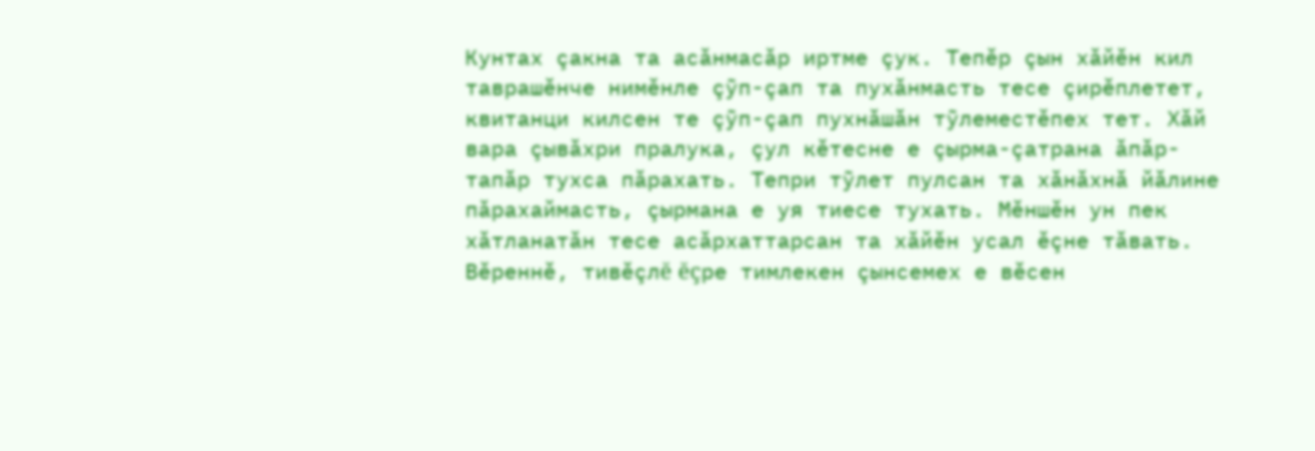Кунтах çакна та асăнмасăр иртме çук. Тепĕр çын хăйĕн кил таврашĕнче нимĕнле çỹп-çап та пухăнмасть тесе çирĕплетет, квитанци килсен те çỹп-çап пухнăшăн тỹлеместĕпех тет. Хăй вара çывăхри пралука, çул кĕтесне е çырма-çатрана ăпăр-тапăр тухса пăрахать. Тепри тỹлет пулсан та хăнăхнă йăлине пăрахаймасть, çырмана е уя тиесе тухать. Мĕншĕн ун пек хăтланатăн тесе асăрхаттарсан та хăйĕн усал ĕçне тăвать. Вĕреннĕ, тивĕçлĕ ĕçре тимлекен çынсемех е вĕсен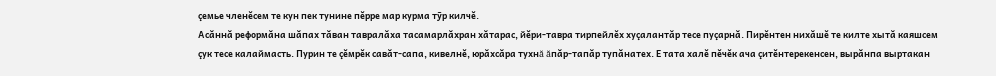çемье членĕсем те кун пек тунине пĕрре мар курма тỹр килчĕ.
Асăннă реформăна шăпах тăван тавралăха тасамарлăхран хăтарас, йĕри-тавра тирпейлĕх хуçалантăр тесе пуçарнă. Пирĕнтен нихăшĕ те килте хытă каяшсем çук тесе калаймасть. Пурин те çĕмрĕк савăт-сапа, кивелнĕ, юрăхсăра тухнă ăпăр-тапăр тупăнатех. Е тата халĕ пĕчĕк ача çитĕнтерекенсен, вырăнпа выртакан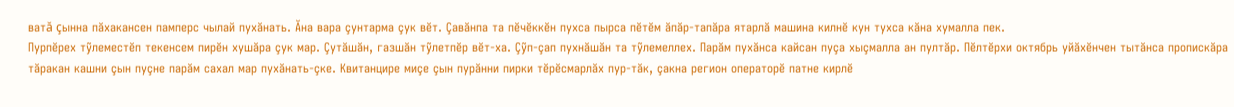ватă çынна пăхакансен памперс чылай пухăнать. Ăна вара çунтарма çук вĕт. Çавăнпа та пĕчĕккĕн пухса пырса пĕтĕм ăпăр-тапăра ятарлă машина килнĕ кун тухса кăна хумалла пек.
Пурпĕрех тỹлеместĕп текенсем пирĕн хушăра çук мар. Çутăшăн, газшăн тỹлетпĕр вĕт-ха. Çỹп-çап пухнăшăн та тỹлемеллех. Парăм пухăнса кайсан пуçа хыçмалла ан пултăр. Пĕлтĕрхи октябрь уйăхĕнчен тытăнса пропискăра тăракан кашни çын пуçне парăм сахал мар пухăнать-çке. Квитанцире миçе çын пурăнни пирки тĕрĕсмарлăх пур-тăк, çакна регион операторĕ патне кирлĕ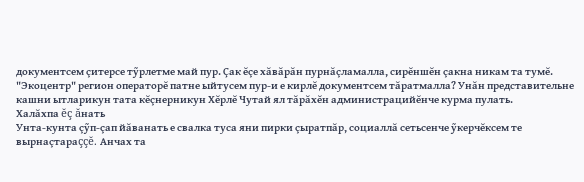документсем çитерсе тỹрлетме май пур. Çак ĕçе хăвăрăн пурнăçламалла, сирĕншĕн çакна никам та тумĕ.
"Экоцентр" регион операторĕ патне ыйтусем пур-и е кирлĕ документсем тăратмалла? Унăн представительне кашни ытларикун тата кĕçнерникун Хĕрлĕ Чутай ял тăрăхĕн администрацийĕнче курма пулать.
Халăхпа ĕç ăнать
Унта-кунта çỹп-çап йăванать е свалка туса яни пирки çыратпăр, социаллă сетьсенче ỹкерчĕксем те вырнаçтараççĕ. Анчах та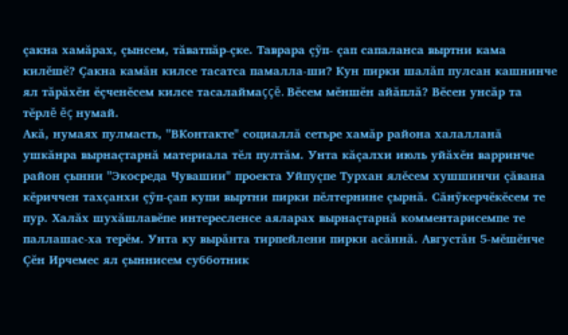çакна хамăрах, çынсем, тăватпăр-çке. Таврара çỹп- çап сапаланса выртни кама килĕшĕ? Çакна камăн килсе тасатса памалла-ши? Кун пирки шалăп пулсан кашнинче ял тăрăхĕн ĕçченĕсем килсе тасалаймаççĕ. Вĕсем мĕншĕн айăплă? Вĕсен унсăр та тĕрлĕ ĕç нумай.
Акă, нумаях пулмасть, "ВКонтакте" социаллă сетьре хамăр района халалланă ушкăнра вырнаçтарнă материала тĕл пултăм. Унта кăçалхи июль уйăхĕн варринче район çынни "Экосреда Чувашии" проекта Уйпуçпе Турхан ялĕсем хушшинчи çăвана кĕриччен тахçанхи çỹп-çап купи выртни пирки пĕлтернине çырнă. Сăнỹкерчĕкĕсем те пур. Халăх шухăшлавĕпе интересленсе аяларах вырнаçтарнă комментарисемпе те паллашас-ха терĕм. Унта ку вырăнта тирпейлени пирки асăннă. Августăн 5-мĕшĕнче Çĕн Ирчемес ял çыннисем субботник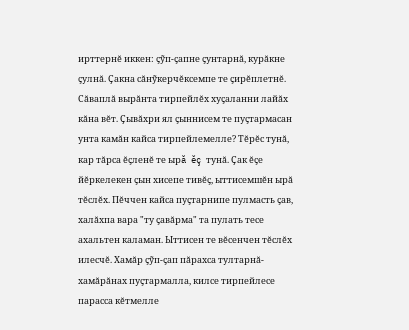ирттернĕ иккен: çỹп-çапне çунтарнă, курăкне çулнă. Çакна сăнỹкерчĕксемпе те çирĕплетнĕ. Сăваплă вырăнта тирпейлĕх хуçаланни лайăх кăна вĕт. Çывăхри ял çыннисем те пуçтармасан унта камăн кайса тирпейлемелле? Тĕрĕс тунă, кар тăрса ĕçленĕ те ырă ĕç тунă. Çак ĕçе йĕркелекен çын хисепе тивĕç, ыттисемшĕн ырă тĕслĕх. Пĕччен кайса пуçтарнипе пулмасть çав, халăхпа вара "ту çавăрма" та пулать тесе ахальтен каламан. Ыттисен те вĕсенчен тĕслĕх илесчĕ. Хамăр çỹп-çап пăрахса тултарнă- хамăрăнах пуçтармалла, килсе тирпейлесе парасса кĕтмелле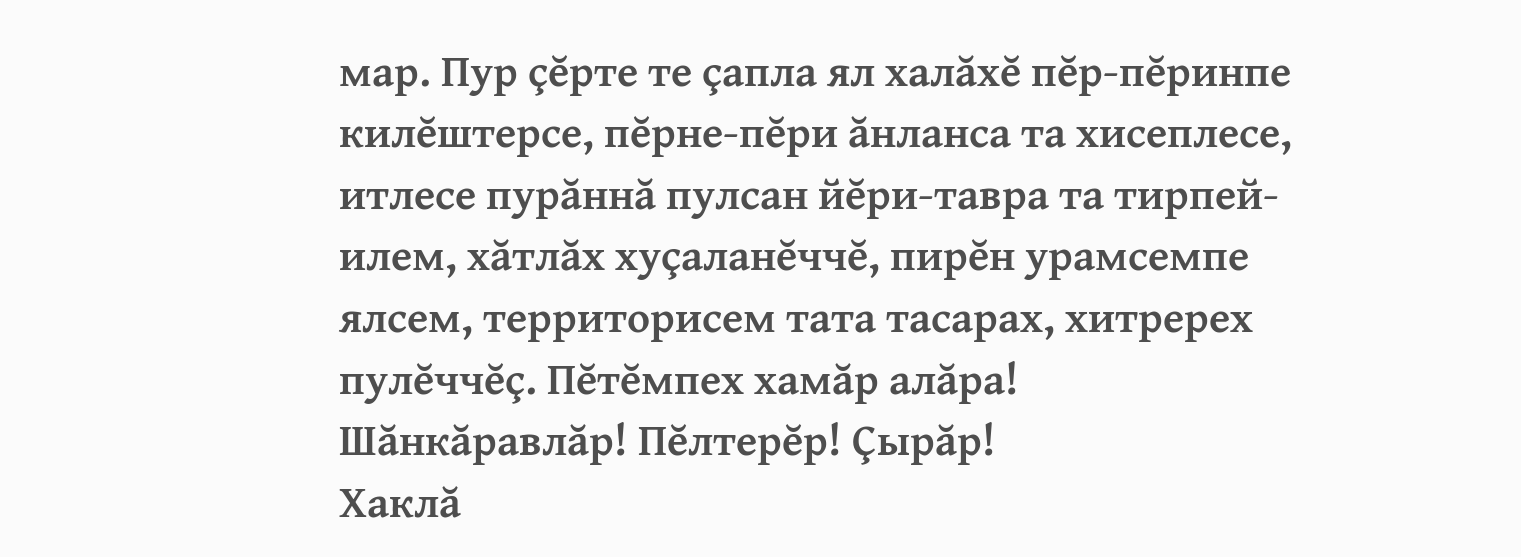мар. Пур çĕрте те çапла ял халăхĕ пĕр-пĕринпе килĕштерсе, пĕрне-пĕри ăнланса та хисеплесе, итлесе пурăннă пулсан йĕри-тавра та тирпей-илем, хăтлăх хуçаланĕччĕ, пирĕн урамсемпе ялсем, территорисем тата тасарах, хитререх пулĕччĕç. Пĕтĕмпех хамăр алăра!
Шăнкăравлăр! Пĕлтерĕр! Çырăр!
Хаклă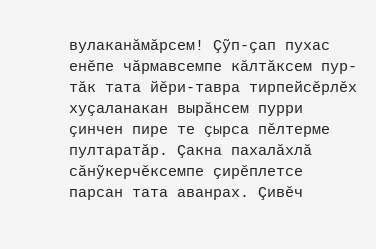вулаканăмăрсем! Çỹп-çап пухас енĕпе чăрмавсемпе кăлтăксем пур-тăк тата йĕри-тавра тирпейсĕрлĕх хуçаланакан вырăнсем пурри çинчен пире те çырса пĕлтерме пултаратăр. Çакна пахалăхлă сăнỹкерчĕксемпе çирĕплетсе парсан тата аванрах. Çивĕч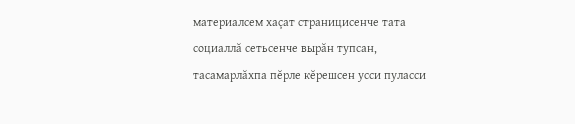материалсем хаçат страницисенче тата социаллă сетьсенче вырăн тупсан, тасамарлăхпа пĕрле кĕрешсен усси пуласси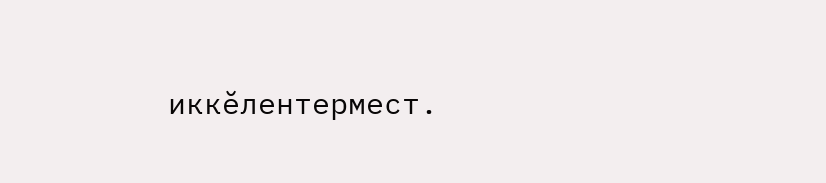иккĕлентермест.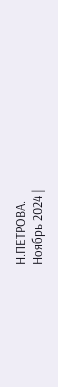Н.ПЕТРОВА.
Ноябрь 2024 |